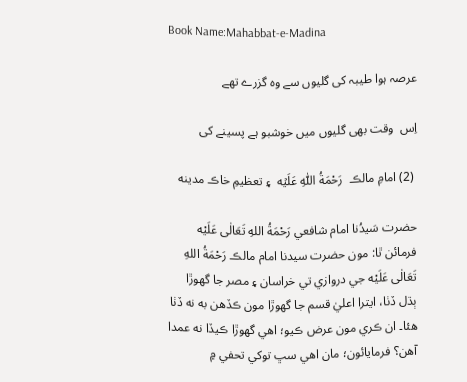Book Name:Mahabbat-e-Madina

عرصہ ہوا طیبہ کی گلیوں سے وہ گزرے تھے

اِس  وقت بھی گلیوں میں خوشبو ہے پسینے کی

 (2) امامِ مالڪ  رَحْمَةُ اللّٰهِ عَلَيۡه  ۽ تعظيمِ خاڪ مدينه

حضرت سَيدُنا امام شافعي رَحْمَةُ اللهِ تَعَالٰی عَلَيْه فرمائن ٿا: مون حضرت سيدنا امام مالڪ رَحْمَةُ اللهِ تَعَالٰی عَلَيْه جي دروازي تي خراسان ۽ مصر جا گهوڙا ٻڌل ڏٺا، ايترا اعليٰ قسم جا گهوڙا مون ڪڏهن به نه ڏٺا هئا۔ ان ڪري مون عرض ڪيو؛ اهي گهوڙا ڪيڏا نه عمدا آهن؟ فرمايائون؛ مان اهي سڀ توکي تحفي ۾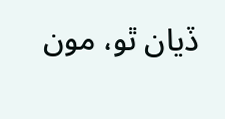ڏيان ٿو، مون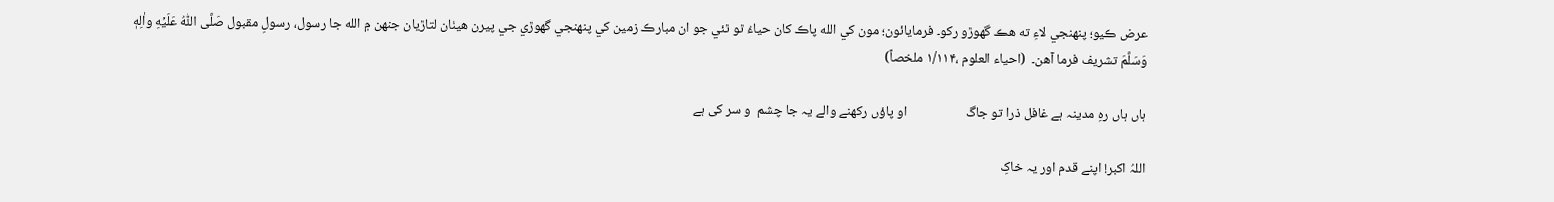عرض ڪيو؛ پنهنجي لاءِ ته هڪ گھوڙو رکو۔ فرمايائون؛ مون کي الله پاڪ کان حياءُ ٿو ٿئي جو ان مبارڪ زمين کي پنهنجي گهوڙي جي پيرن هيٺان لتاڙيان جنهن ۾ الله جا رسول، رسولِ مقبول صَلَّى اللّٰهُ عَلَيۡهِ واٰلِهٖ وَسَلَّمَ تشريف فرما آهن۔  (احياء العلوم ،۱/۱۱۴ ملخصاً)

ہاں ہاں رہِ مدینہ ہے غافل ذرا تو جاگ                   او پاؤں رکھنے والے یہ جا چشم  و سر کی ہے

اللہُ اکبر! اپنے قدم اور یہ خاکِ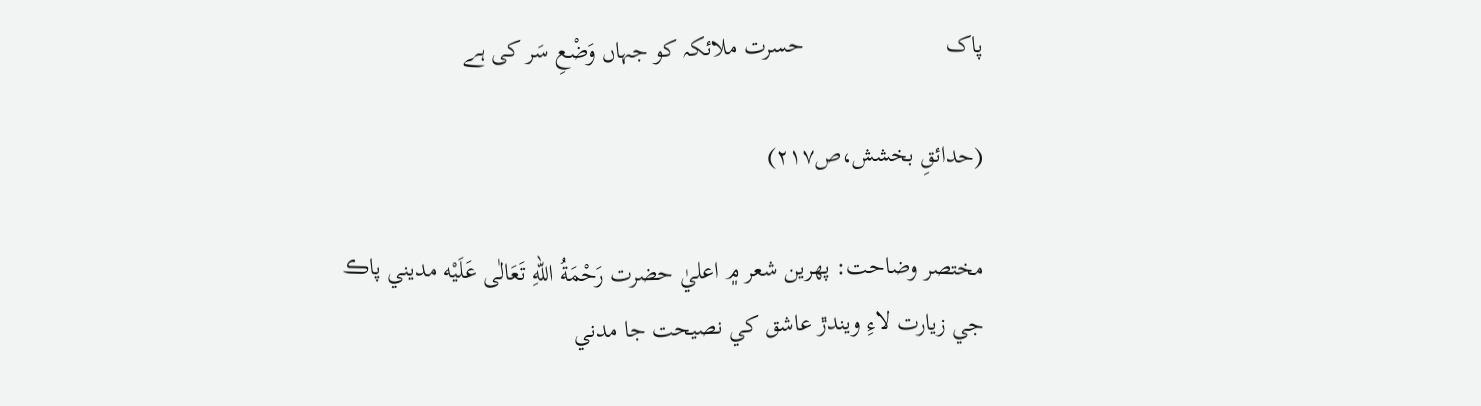پاک                       حسرت ملائکہ کو جہاں وَضْعِ سَر کی ہے

(حدائقِ بخشش،ص۲۱۷)

مختصر وضاحت: پهرين شعر ۾ اعليٰ حضرت رَحْمَةُ اللهِ تَعَالٰی عَلَيْه مديني پاڪ  جي زيارت لاءِ ويندڙ عاشق کي نصيحت جا مدني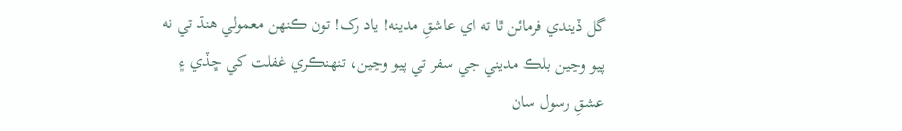گل ڏيندي فرمائن ٿا ته اي عاشقِ مدينه! ياد رک! تون ڪنهن معمولي هنڌ تي نه پيو وڃين بلڪ مديني جي سفر تي پيو وڃين، تنهنڪري غفلت کي ڇڏي ۽ عشقِ رسول سان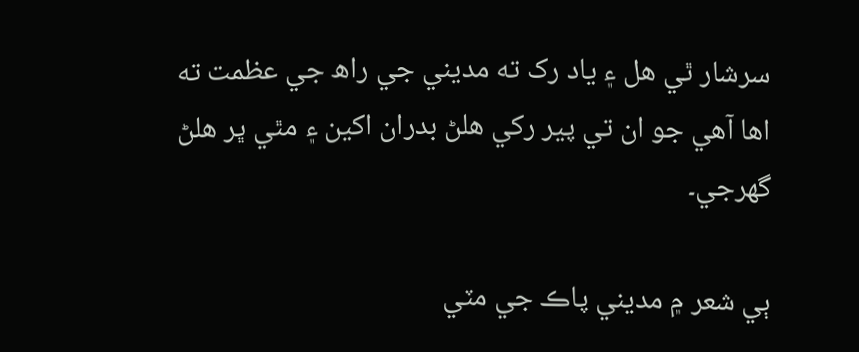سرشار ٿي هل ۽ ياد رک ته مديني جي راھ جي عظمت ته اها آهي جو ان تي پير رکي هلڻ بدران اکين ۽ مٿي ڀر هلڻ گھرجي۔

ٻي شعر ۾ مديني پاڪ جي مٽي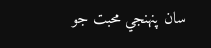سان پنهنجي محبت جو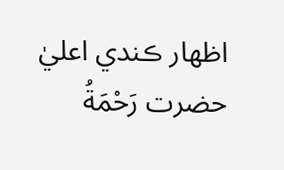اظهار ڪندي اعليٰ حضرت رَحْمَةُ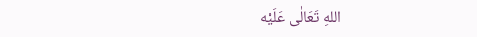اللهِ تَعَالٰی عَلَيْه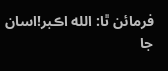فرمائن ٿا: الله اڪبر!اسان جا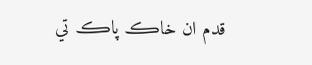قدم ان خاڪ پاڪ تي